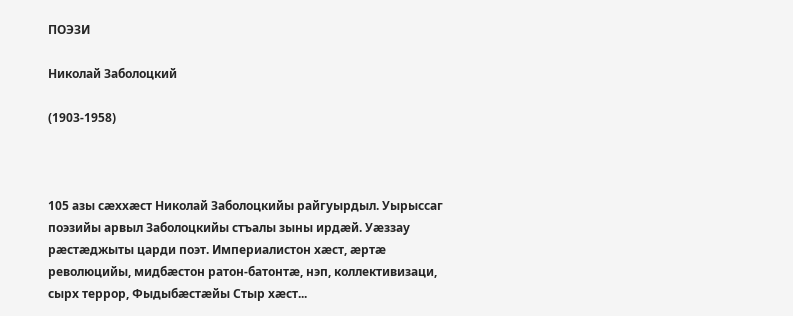ПОЭЗИ

Николай Заболоцкий

(1903-1958)



105 азы сæххæст Николай Заболоцкийы райгуырдыл. Уырыссаг поэзийы арвыл Заболоцкийы стъалы зыны ирдæй. Уæззау рæстæджыты царди поэт. Империалистон хæст, æртæ революцийы, мидбæстон ратон-батонтæ, нэп, коллективизаци, сырх террор, Фыдыбæстæйы Стыр хæст...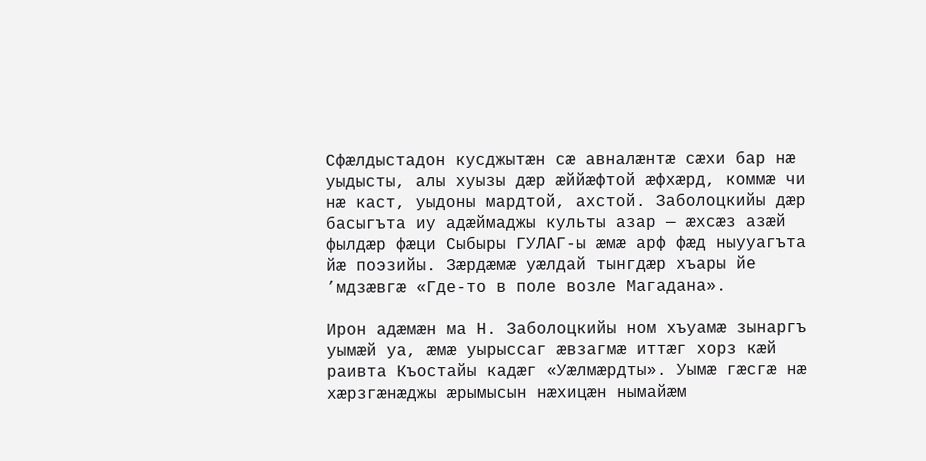Сфæлдыстадон кусджытæн сæ авналæнтæ сæхи бар нæ уыдысты, алы хуызы дæр æййæфтой æфхæрд, коммæ чи нæ каст, уыдоны мардтой, ахстой. Заболоцкийы дæр басыгъта иу адæймаджы культы азар — æхсæз азæй фылдæр фæци Сыбыры ГУЛАГ-ы æмæ арф фæд ныууагъта йæ поэзийы. Зæрдæмæ уæлдай тынгдæр хъары йе ’мдзæвгæ «Где-то в поле возле Магадана».

Ирон адæмæн ма Н. Заболоцкийы ном хъуамæ зынаргъ уымæй уа, æмæ уырыссаг æвзагмæ иттæг хорз кæй раивта Къостайы кадæг «Уæлмæрдты». Уымæ гæсгæ нæ хæрзгæнæджы æрымысын нæхицæн нымайæм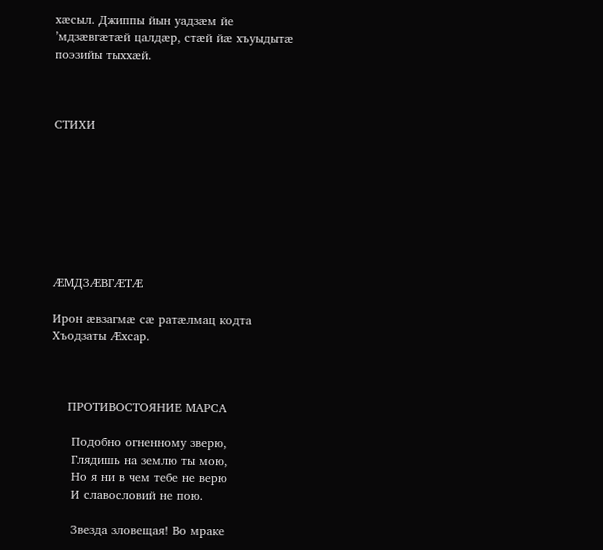хæсыл. Джиппы йын уадзæм йе ’мдзæвгæтæй цалдæр, стæй йæ хъуыдытæ поэзийы тыххæй.



СТИХИ








ÆМДЗÆВГÆТÆ

Ирон æвзагмæ сæ ратæлмац кодта
Хъодзаты Æхсар.



    ПРОТИВОСТОЯНИЕ МАРСА

     Подобно огненному зверю,
     Глядишь на землю ты мою,
     Но я ни в чем тебе не верю
     И славословий не пою.

     Звезда зловещая! Во мраке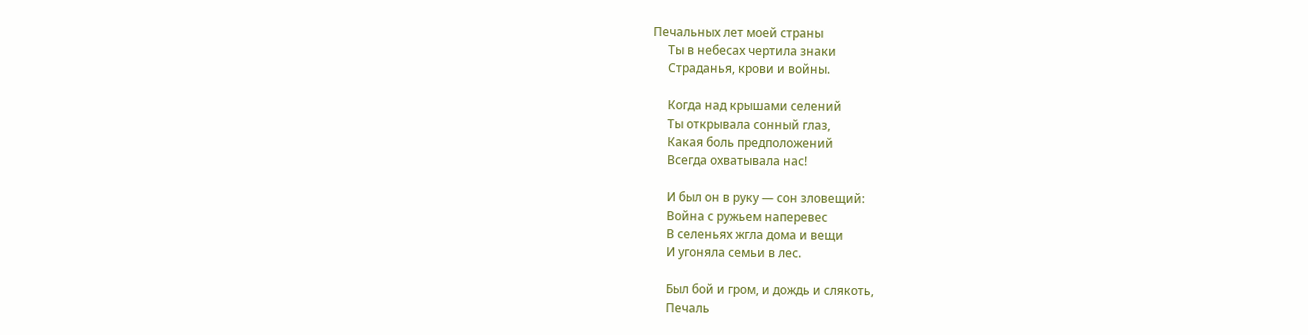Печальных лет моей страны
     Ты в небесах чертила знаки
     Страданья, крови и войны.

     Когда над крышами селений
     Ты открывала сонный глаз,
     Какая боль предположений
     Всегда охватывала нас!

     И был он в руку — сон зловещий:
     Война с ружьем наперевес
     В селеньях жгла дома и вещи
     И угоняла семьи в лес.

     Был бой и гром, и дождь и слякоть,
     Печаль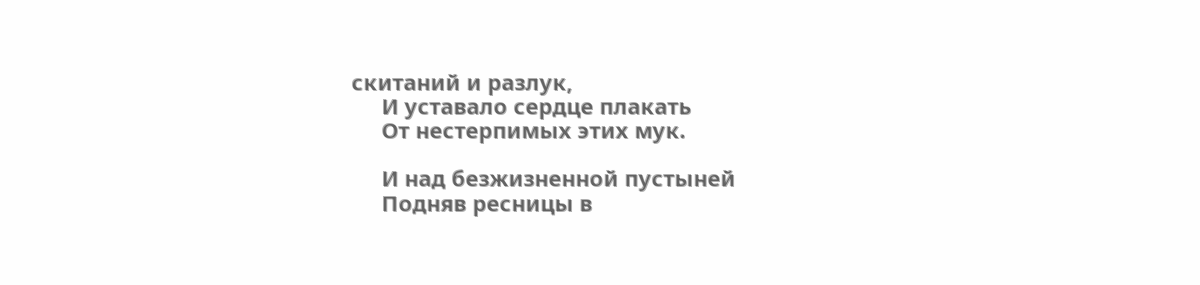скитаний и разлук,
     И уставало сердце плакать
     От нестерпимых этих мук.

     И над безжизненной пустыней
     Подняв ресницы в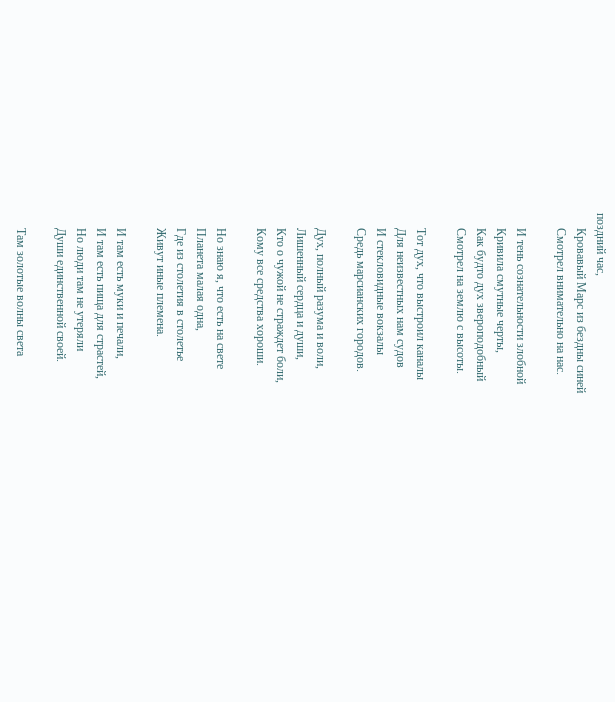поздний час,
     Кровавый Марс из бездны синей
     Смотрел внимательно на нас.

     И тень сознательности злобной
     Кривила смутные черты,
     Как будто дух звероподобный
     Смотрел на землю с высоты.

     Тот дух, что выстроил каналы
     Для неизвестных нам судов
     И стекловидные вокзалы
     Средь марсианских городов.

     Дух, полный разума и воли,
     Лишенный сердца и души,
     Кто о чужой не страждет боли,
     Кому все средства хороши.

     Но знаю я, что есть на свете
     Планета малая одна,
     Где из столетия в столетье
     Живут иные племена.

     И там есть муки и печали,
     И там есть пища для страстей,
     Но люди там не утеряли
     Души единственной своей.

     Там золотые волны света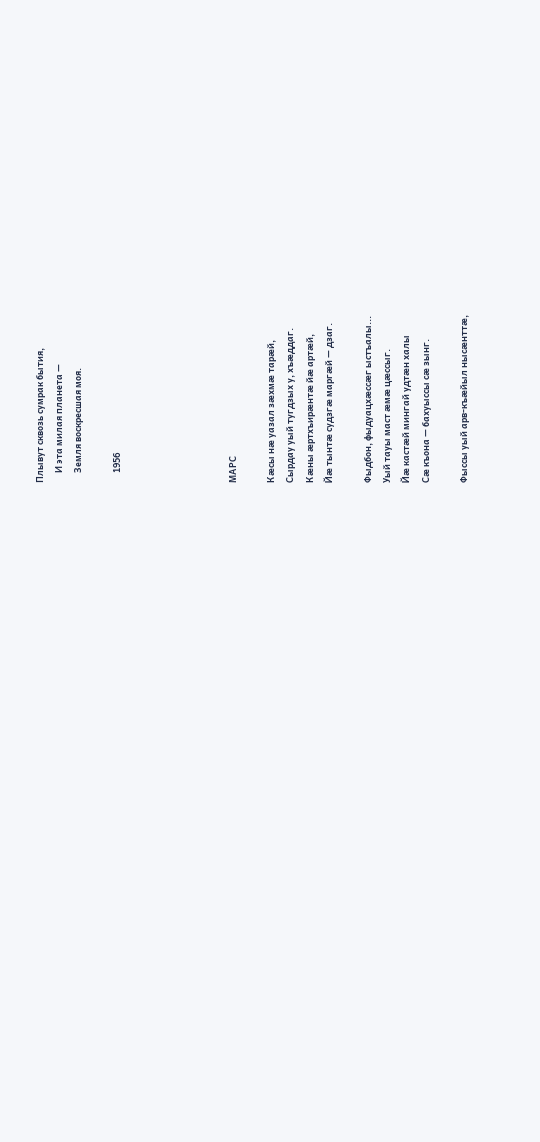Плывут сквозь сумрак бытия,
     И эта милая планета —
     Земля воскресшая моя.

     1956





МАРС

Кæсы нæ уазал зæхмæ тарæй,
Сырдау уый тугдзых у, хъæддаг.
Кæны æртхъирæнтæ йæ артæй,
Йæ тынтæ судзгæ маргæй — дзаг.

Фыдбон, фыдуацхæссæг ыстъалы...
Уый тауы маст æмæ цæссыг.
Йæ кастæй мингай удтæн халы
Сæ къона — бахуыссы сæ зынг.

Фыссы уый арв-къæйыл нысæнттæ,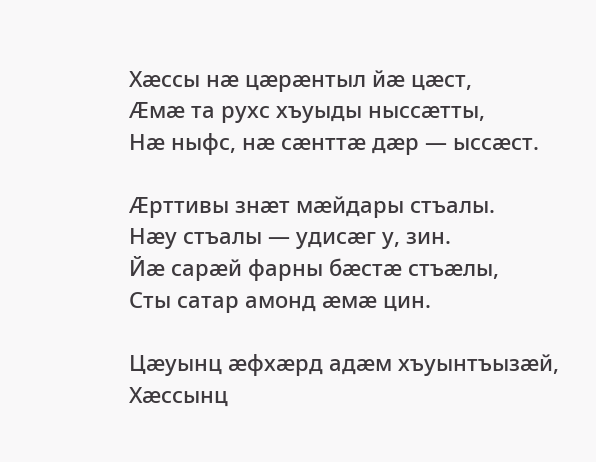Хæссы нæ цæрæнтыл йæ цæст,
Æмæ та рухс хъуыды ныссæтты,
Нæ ныфс, нæ сæнттæ дæр — ыссæст.

Æрттивы знæт мæйдары стъалы.
Нæу стъалы — удисæг у, зин.
Йæ сарæй фарны бæстæ стъæлы,
Сты сатар амонд æмæ цин.

Цæуынц æфхæрд адæм хъуынтъызæй,
Хæссынц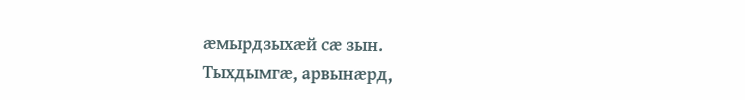æмырдзыхæй сæ зын.
Тыхдымгæ, арвынæрд,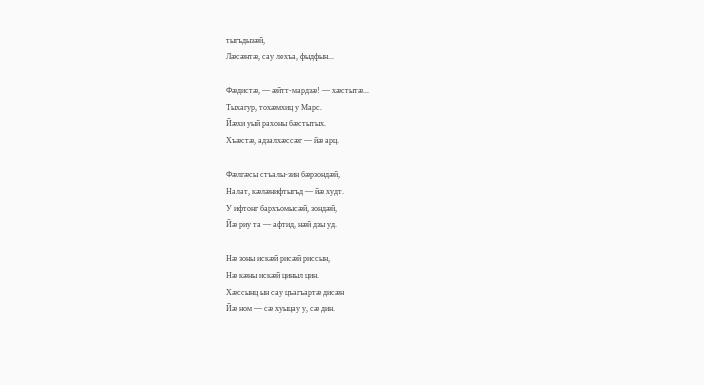тыгъдызæй,
Лæсæнтæ, сау лехъа, фыдфын...

Фæдистæ, — æйтт-мардзæ! — хæстытæ...
Тыхагур, тохæмхиц у Марс.
Йæхи уый рахоны бæстытых.
Хъæстæ, адзалхæссæг — йæ арц.

Фæлгæсы стъалы-зин бæрзондæй,
Налат, кæлæнифтыгъд — йæ худт.
У ифтонг бархъомысæй, зондæй,
Йæ риу та — афтид, нæй дзы уд.

Нæ зоны искæй рисæй риссын,
Нæ кæны искæй циныл цин.
Хæссынц ын сау цъагъартæ дисæн
Йæ ном — сæ хуыцау у, сæ дин.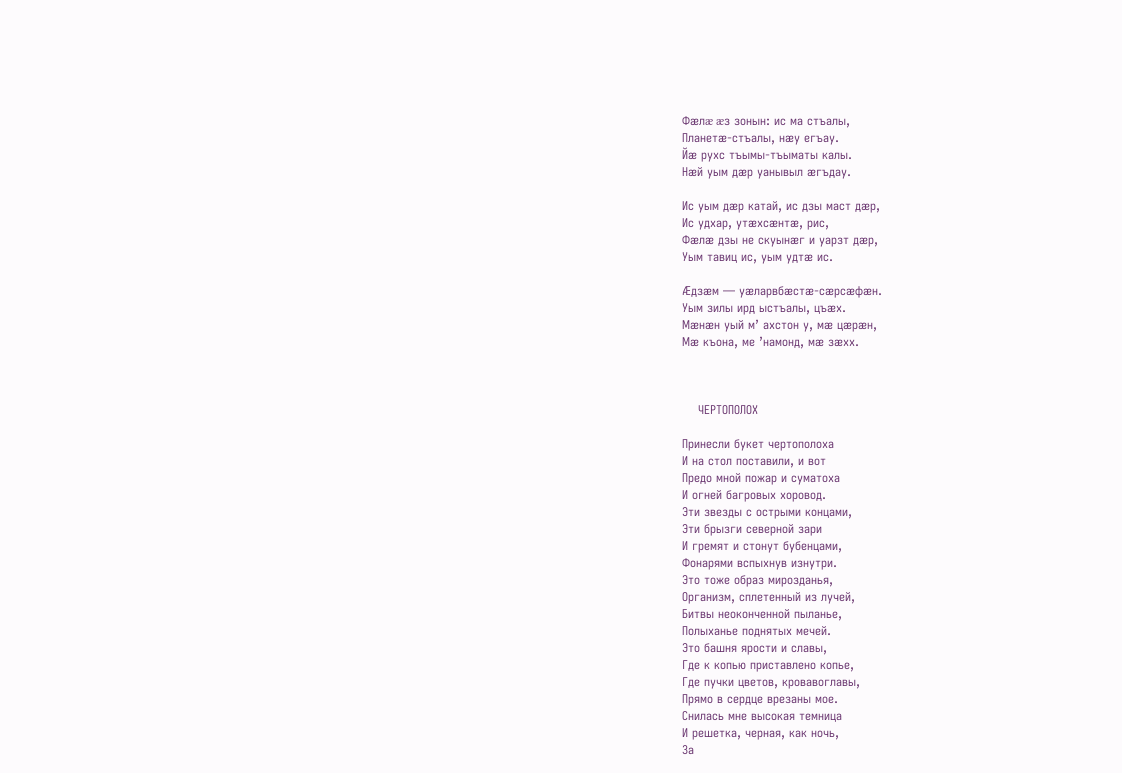Фæлæ æз зонын: ис ма стъалы,
Планетæ-стъалы, нæу егъау.
Йæ рухс тъымы-тъыматы калы.
Нæй уым дæр уанывыл æгъдау.

Ис уым дæр катай, ис дзы маст дæр,
Ис удхар, утæхсæнтæ, рис,
Фæлæ дзы не скуынæг и уарзт дæр,
Уым тавиц ис, уым удтæ ис.

Æдзæм — уæларвбæстæ-сæрсæфæн.
Уым зилы ирд ыстъалы, цъæх.
Мæнæн уый м’ ахстон у, мæ цæрæн,
Мæ къона, ме ’намонд, мæ зæхх.



    ЧЕРТОПОЛОХ

Принесли букет чертополоха
И на стол поставили, и вот
Предо мной пожар и суматоха
И огней багровых хоровод.
Эти звезды с острыми концами,
Эти брызги северной зари
И гремят и стонут бубенцами,
Фонарями вспыхнув изнутри.
Это тоже образ мирозданья,
Организм, сплетенный из лучей,
Битвы неоконченной пыланье,
Полыханье поднятых мечей.
Это башня ярости и славы,
Где к копью приставлено копье,
Где пучки цветов, кровавоглавы,
Прямо в сердце врезаны мое.
Снилась мне высокая темница
И решетка, черная, как ночь,
За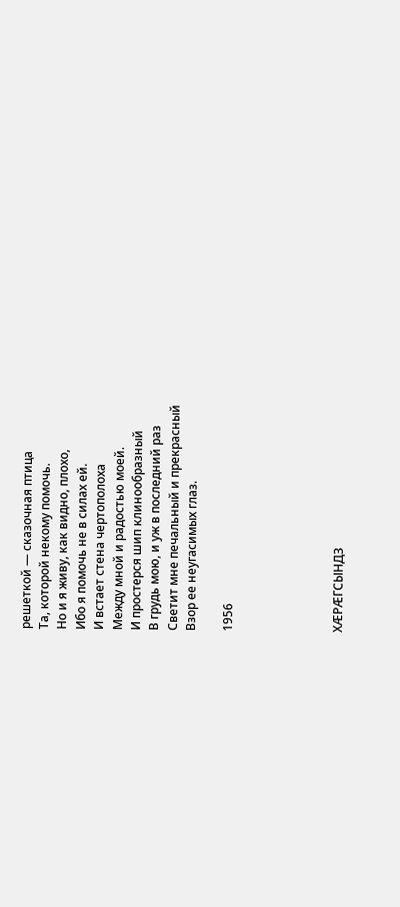решеткой — сказочная птица
Та, которой некому помочь.
Но и я живу, как видно, плохо,
Ибо я помочь не в силах ей.
И встает стена чертополоха
Между мной и радостью моей.
И простерся шип клинообразный
В грудь мою, и уж в последний раз
Светит мне печальный и прекрасный
Взор ее неугасимых глаз.

1956





ХÆРÆГСЫНДЗ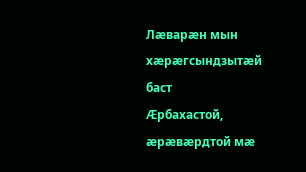Лæварæн мын хæрæгсындзытæй баст
Æрбахастой, æрæвæрдтой мæ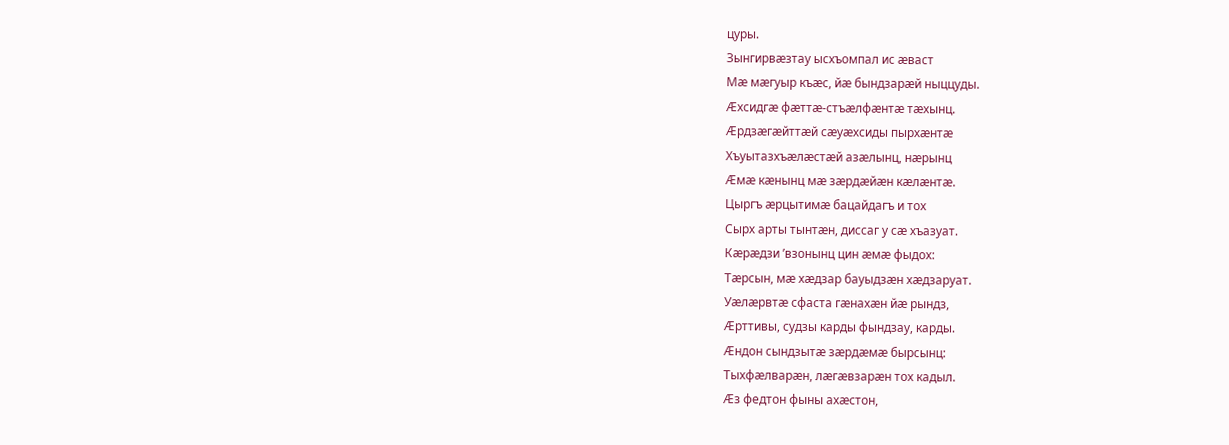цуры.
Зынгирвæзтау ысхъомпал ис æваст
Мæ мæгуыр къæс, йæ бындзарæй ныццуды.
Æхсидгæ фæттæ-стъæлфæнтæ тæхынц.
Æрдзæгæйттæй сæуæхсиды пырхæнтæ
Хъуытазхъæлæстæй азæлынц, нæрынц
Æмæ кæнынц мæ зæрдæйæн кæлæнтæ.
Цыргъ æрцытимæ бацайдагъ и тох
Сырх арты тынтæн, диссаг у сæ хъазуат.
Кæрæдзи ’взонынц цин æмæ фыдох:
Тæрсын, мæ хæдзар бауыдзæн хæдзаруат.
Уæлæрвтæ сфаста гæнахæн йæ рындз,
Æрттивы, судзы карды фындзау, карды.
Æндон сындзытæ зæрдæмæ бырсынц:
Тыхфæлварæн, лæгæвзарæн тох кадыл.
Æз федтон фыны ахæстон,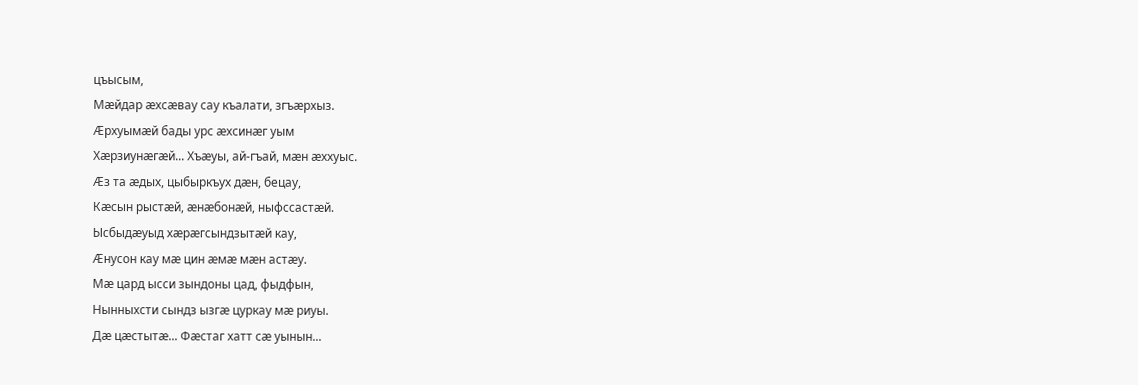цъысым,
Мæйдар æхсæвау сау къалати, згъæрхыз.
Æрхуымæй бады урс æхсинæг уым
Хæрзиунæгæй... Хъæуы, ай-гъай, мæн æххуыс.
Æз та æдых, цыбыркъух дæн, бецау,
Кæсын рыстæй, æнæбонæй, ныфссастæй.
Ысбыдæуыд хæрæгсындзытæй кау,
Æнусон кау мæ цин æмæ мæн астæу.
Мæ цард ысси зындоны цад, фыдфын,
Нынныхсти сындз ызгæ цуркау мæ риуы.
Дæ цæстытæ... Фæстаг хатт сæ уынын...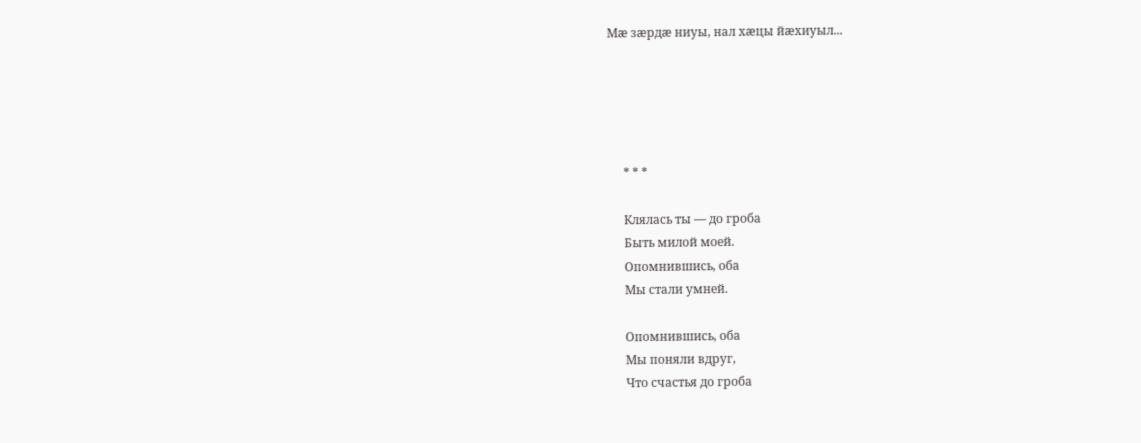Мæ зæрдæ ниуы, нал хæцы йæхиуыл...





     * * *

     Клялась ты — до гроба
     Быть милой моей.
     Опомнившись, оба
     Мы стали умней.

     Опомнившись, оба
     Мы поняли вдруг,
     Что счастья до гроба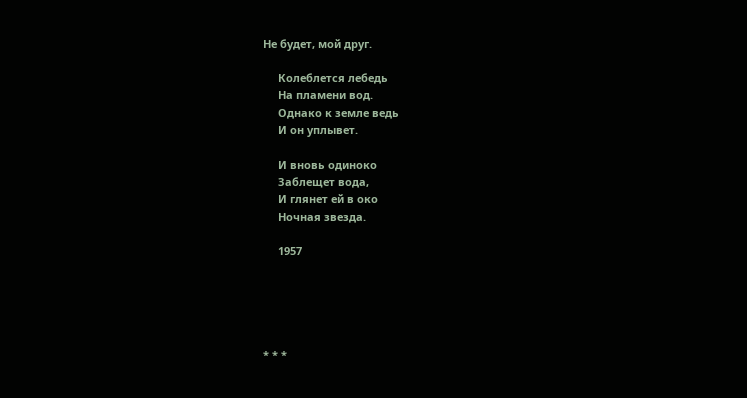Не будет, мой друг.

     Колеблется лебедь
     На пламени вод.
     Однако к земле ведь
     И он уплывет.

     И вновь одиноко
     Заблещет вода,
     И глянет ей в око
     Ночная звезда.

     1957





* * *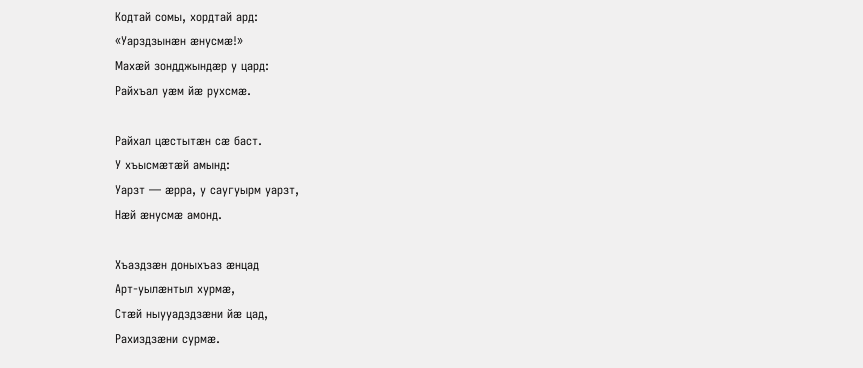Кодтай сомы, хордтай ард:
«Уарздзынæн æнусмæ!»
Махæй зондджындæр у цард:
Райхъал уæм йæ рухсмæ.

Райхал цæстытæн сæ баст.
У хъысмæтæй амынд:
Уарзт — æрра, у саугуырм уарзт,
Нæй æнусмæ амонд.

Хъаздзæн доныхъаз æнцад
Арт-уылæнтыл хурмæ,
Стæй ныууадздзæни йæ цад,
Рахиздзæни сурмæ.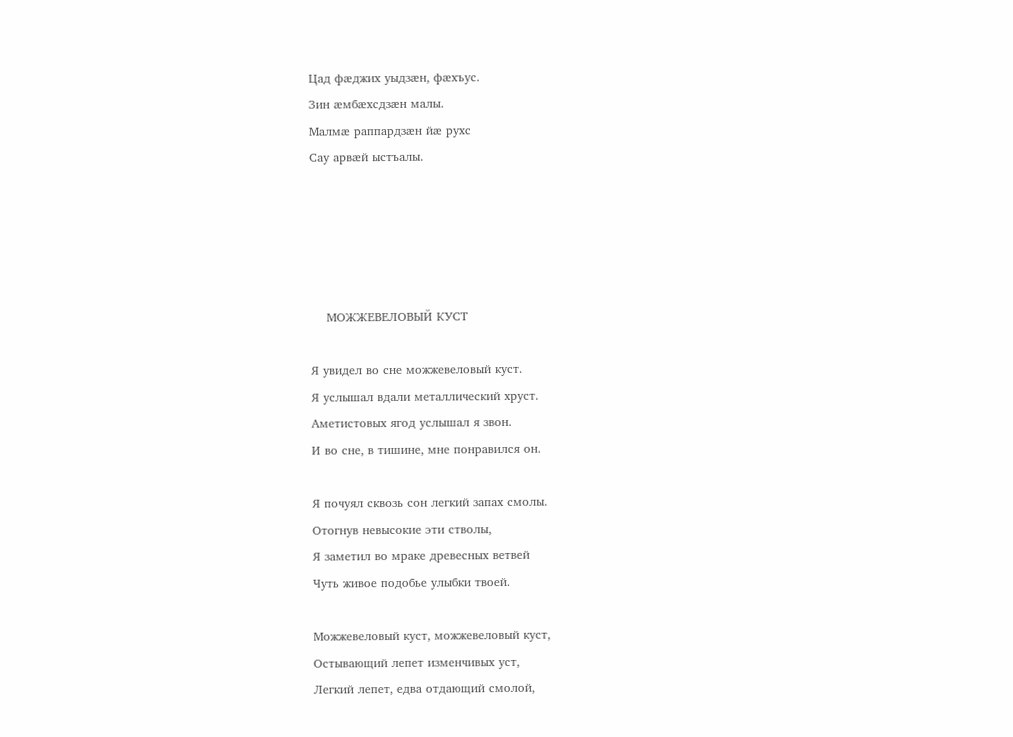Цад фæджих уыдзæн, фæхъус.
Зин æмбæхсдзæн малы.
Малмæ раппардзæн йæ рухс
Сау арвæй ыстъалы.





    МОЖЖЕВЕЛОВЫЙ КУСТ

Я увидел во сне можжевеловый куст.
Я услышал вдали металлический хруст.
Аметистовых ягод услышал я звон.
И во сне, в тишине, мне понравился он.

Я почуял сквозь сон легкий запах смолы.
Отогнув невысокие эти стволы,
Я заметил во мраке древесных ветвей
Чуть живое подобье улыбки твоей.

Можжевеловый куст, можжевеловый куст,
Остывающий лепет изменчивых уст,
Легкий лепет, едва отдающий смолой,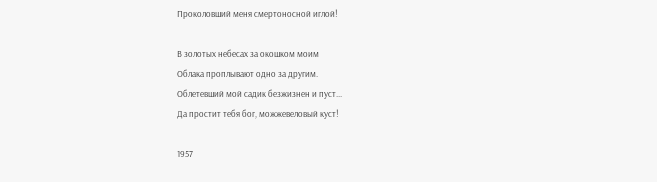Проколовший меня смертоносной иглой!

В золотых небесах за окошком моим
Облака проплывают одно за другим.
Облетевший мой садик безжизнен и пуст...
Да простит тебя бог, можжевеловый куст!

1957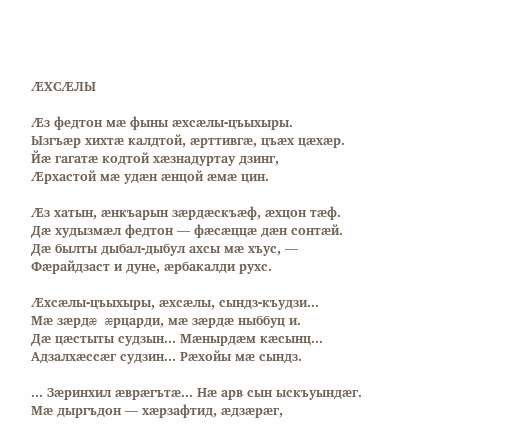ÆХСÆЛЫ

Æз федтон мæ фыны æхсæлы-цъыхыры.
Ызгъæр хихтæ калдтой, æрттивгæ, цъæх цæхæр.
Йæ гагатæ кодтой хæзнадуртау дзинг,
Æрхастой мæ удæн æнцой æмæ цин.

Æз хатын, æнкъарын зæрдæскъæф, æхцон тæф.
Дæ худызмæл федтон — фæсæццæ дæн сонтæй.
Дæ былты дыбал-дыбул ахсы мæ хъус, —
Фæрайдзаст и дуне, æрбакалди рухс.

Æхсæлы-цъыхыры, æхсæлы, сындз-къудзи...
Мæ зæрдæ æрцарди, мæ зæрдæ ныббуц и.
Дæ цæстыты судзын... Мæнырдæм кæсынц...
Адзалхæссæг судзин... Рæхойы мæ сындз.

... Зæринхил æврæгътæ... Нæ арв сын ыскъуындæг.
Мæ дыргъдон — хæрзафтид, æдзæрæг,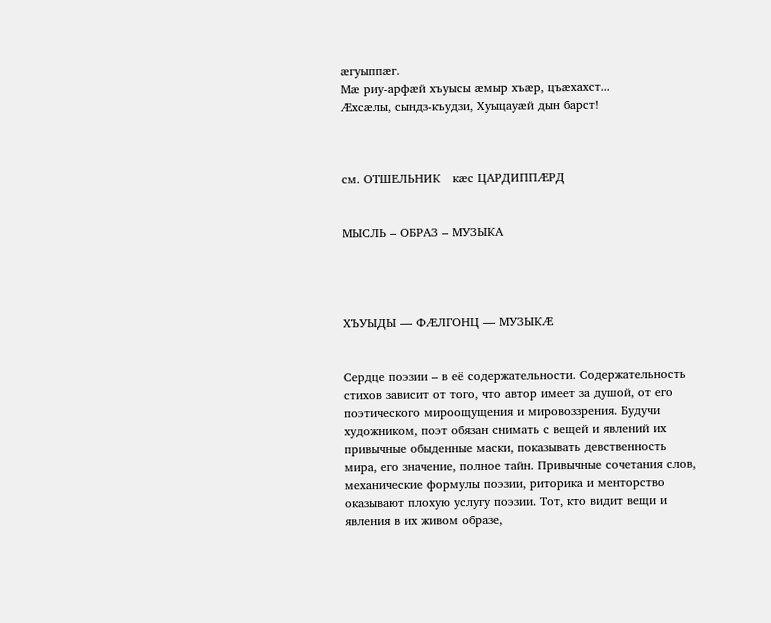æгуыппæг.
Мæ риу-арфæй хъуысы æмыр хъæр, цъæхахст...
Æхсæлы, сындз-къудзи, Хуыцауæй дын барст!



см. ОТШЕЛЬНИК   кæс ЦАРДИППÆРД


МЫСЛЬ – ОБРАЗ – МУЗЫКА




ХЪУЫДЫ — ФÆЛГОНЦ — МУЗЫКÆ


Сердце поэзии – в её содержательности. Содержательность стихов зависит от того, что автор имеет за душой, от его поэтического мироощущения и мировоззрения. Будучи художником, поэт обязан снимать с вещей и явлений их привычные обыденные маски, показывать девственность мира, его значение, полное тайн. Привычные сочетания слов, механические формулы поэзии, риторика и менторство оказывают плохую услугу поэзии. Тот, кто видит вещи и явления в их живом образе,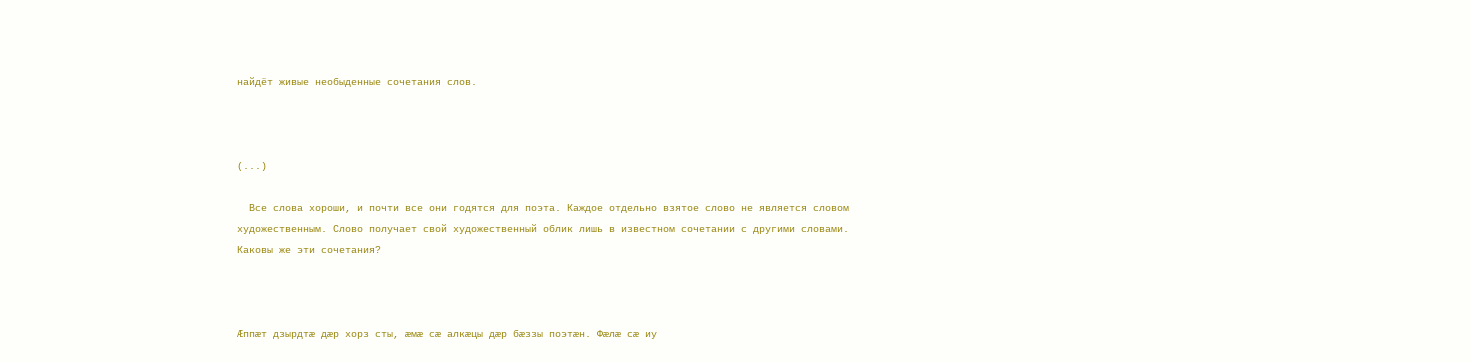найдёт живые необыденные сочетания слов.



(...)

  Все слова хороши, и почти все они годятся для поэта. Каждое отдельно взятое слово не является словом художественным. Слово получает свой художественный облик лишь в известном сочетании с другими словами. Каковы же эти сочетания?



Æппæт дзырдтæ дæр хорз сты, æмæ сæ алкæцы дæр бæззы поэтæн. Фæлæ сæ иу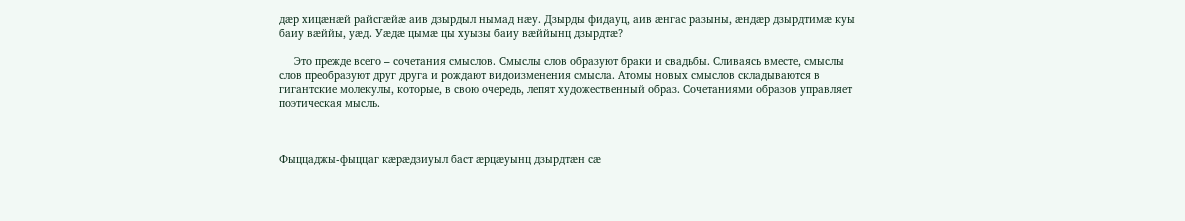дæр хицæнæй райсгæйæ аив дзырдыл нымад нæу. Дзырды фидауц, аив æнгас разыны, æндæр дзырдтимæ куы баиу вæййы, уæд. Уæдæ цымæ цы хуызы баиу вæййынц дзырдтæ?

     Это прежде всего – сочетания смыслов. Смыслы слов образуют браки и свадьбы. Сливаясь вместе, смыслы слов преобразуют друг друга и рождают видоизменения смысла. Атомы новых смыслов складываются в гигантские молекулы, которые, в свою очередь, лепят художественный образ. Сочетаниями образов управляет поэтическая мысль.



Фыццаджы-фыццаг кæрæдзиуыл баст æрцæуынц дзырдтæн сæ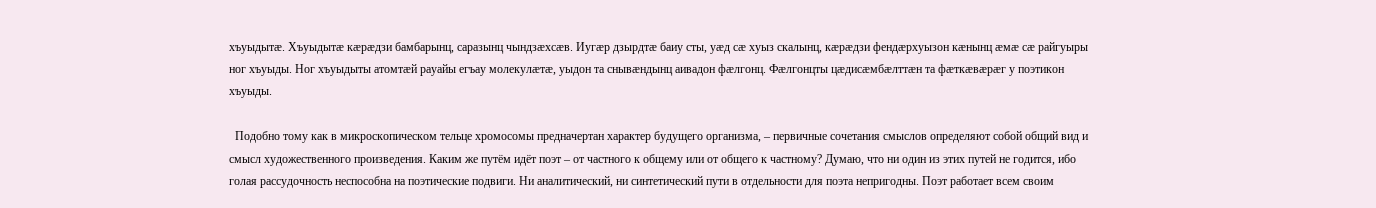хъуыдытæ. Хъуыдытæ кæрæдзи бамбарынц, саразынц чындзæхсæв. Иугæр дзырдтæ баиу сты, уæд сæ хуыз скалынц, кæрæдзи фендæрхуызон кæнынц æмæ сæ райгуыры ног хъуыды. Ног хъуыдыты атомтæй рауайы егъау молекулæтæ, уыдон та снывæндынц аивадон фæлгонц. Фæлгонцты цæдисæмбæлттæн та фæткæвæрæг у поэтикон хъуыды.

  Подобно тому как в микроскопическом тельце хромосомы предначертан характер будущего организма, – первичные сочетания смыслов определяют собой общий вид и смысл художественного произведения. Каким же путём идёт поэт – от частного к общему или от общего к частному? Думаю, что ни один из этих путей не годится, ибо голая рассудочность неспособна на поэтические подвиги. Ни аналитический, ни синтетический пути в отдельности для поэта непригодны. Поэт работает всем своим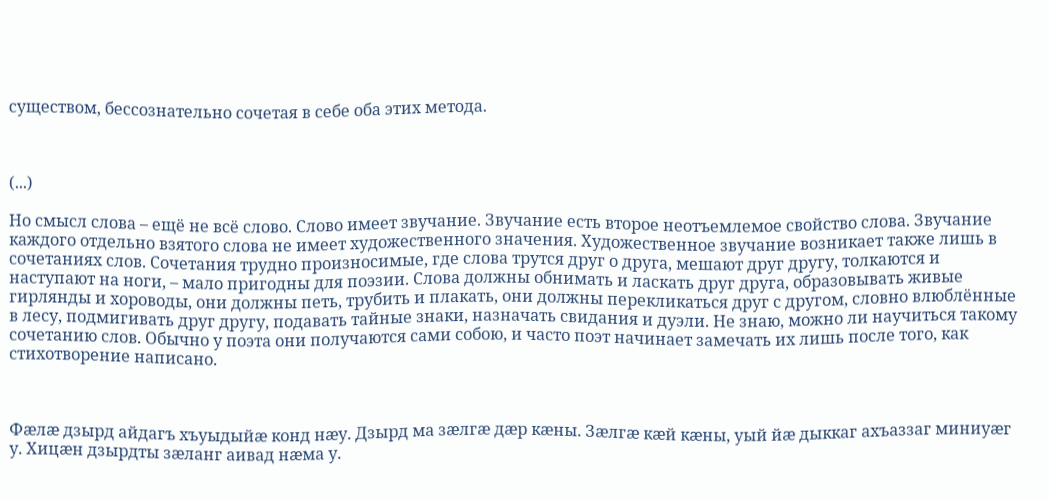существом, бессознательно сочетая в себе оба этих метода.



(...)

Но смысл слова – ещё не всё слово. Слово имеет звучание. Звучание есть второе неотъемлемое свойство слова. Звучание каждого отдельно взятого слова не имеет художественного значения. Художественное звучание возникает также лишь в сочетаниях слов. Сочетания трудно произносимые, где слова трутся друг о друга, мешают друг другу, толкаются и наступают на ноги, – мало пригодны для поэзии. Слова должны обнимать и ласкать друг друга, образовывать живые гирлянды и хороводы, они должны петь, трубить и плакать, они должны перекликаться друг с другом, словно влюблённые в лесу, подмигивать друг другу, подавать тайные знаки, назначать свидания и дуэли. Не знаю, можно ли научиться такому сочетанию слов. Обычно у поэта они получаются сами собою, и часто поэт начинает замечать их лишь после того, как стихотворение написано.



Фæлæ дзырд айдагъ хъуыдыйæ конд нæу. Дзырд ма зæлгæ дæр кæны. Зæлгæ кæй кæны, уый йæ дыккаг ахъаззаг миниуæг у. Хицæн дзырдты зæланг аивад нæма у.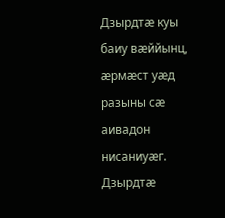Дзырдтæ куы баиу вæййынц, æрмæст уæд разыны сæ аивадон нисаниуæг. Дзырдтæ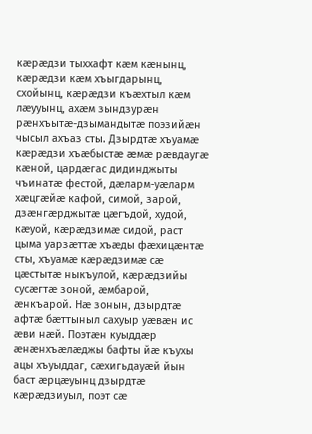кæрæдзи тыххафт кæм кæнынц, кæрæдзи кæм хъыгдарынц, схойынц, кæрæдзи къæхтыл кæм лæууынц, ахæм зындзурæн рæнхъытæ-дзымандытæ поэзийæн чысыл ахъаз сты. Дзырдтæ хъуамæ кæрæдзи хъæбыстæ æмæ рæвдаугæ кæной, цардæгас дидинджыты чъинатæ фестой, дæларм-уæларм хæцгæйæ кафой, симой, зарой, дзæнгæрджытæ цæгъдой, худой, кæуой, кæрæдзимæ сидой, раст цыма уарзæттæ хъæды фæхицæнтæ сты, хъуамæ кæрæдзимæ сæ цæстытæ ныкъулой, кæрæдзийы сусæгтæ зоной, æмбарой, æнкъарой. Нæ зонын, дзырдтæ афтæ бæттыныл сахуыр уæвæн ис æви нæй. Поэтæн куыддæр æнæнхъæлæджы бафты йæ къухы ацы хъуыддаг, сæхигьдауæй йын баст æрцæуынц дзырдтæ кæрæдзиуыл, поэт сæ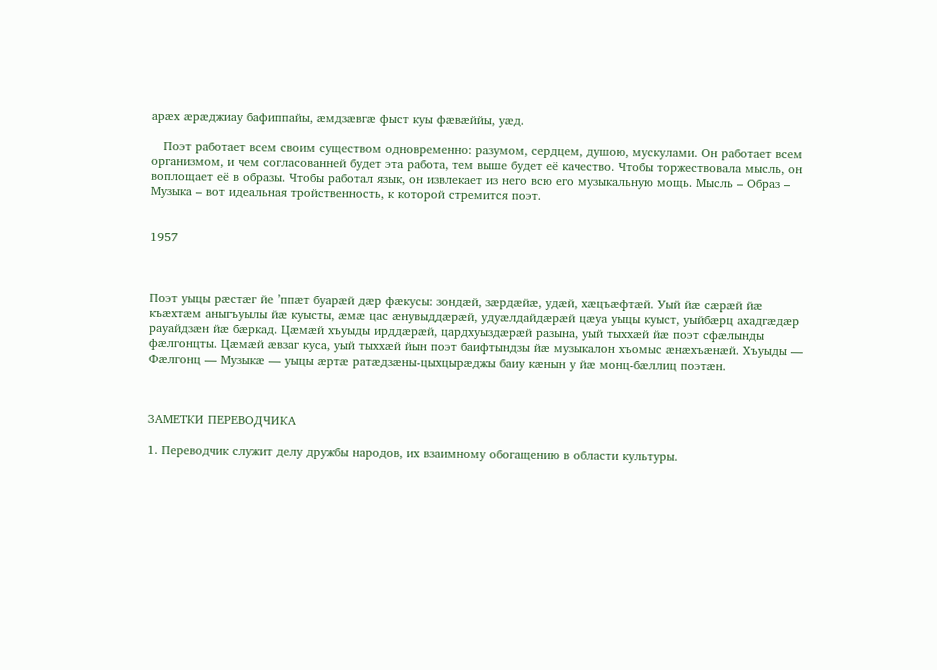арæх æрæджиау бафиппайы, æмдзæвгæ фыст куы фæвæййы, уæд.

   Поэт работает всем своим существом одновременно: разумом, сердцем, душою, мускулами. Он работает всем организмом, и чем согласованней будет эта работа, тем выше будет её качество. Чтобы торжествовала мысль, он воплощает её в образы. Чтобы работал язык, он извлекает из него всю его музыкальную мощь. Мысль – Образ – Музыка – вот идеальная тройственность, к которой стремится поэт.


1957



Поэт уыцы рæстæг йе ’ппæт буарæй дæр фæкусы: зондæй, зæрдæйæ, удæй, хæцъæфтæй. Уый йæ сæрæй йæ къæхтæм аныгъуылы йæ куысты, æмæ цас æнувыддæрæй, удуæлдайдæрæй цæуа уыцы куыст, уыйбæрц ахадгæдæр рауайдзæн йæ бæркад. Цæмæй хъуыды ирддæрæй, цардхуыздæрæй разына, уый тыххæй йæ поэт сфæлынды фæлгонцты. Цæмæй æвзаг куса, уый тыххæй йын поэт баифтындзы йæ музыкалон хъомыс æнæхъæнæй. Хъуыды — Фæлгонц — Музыкæ — уыцы æртæ ратæдзæны-цыхцырæджы баиу кæнын у йæ монц-бæллиц поэтæн.



ЗАМЕТКИ ПЕРЕВОДЧИКА

1. Переводчик служит делу дружбы народов, их взаимному обогащению в области культуры.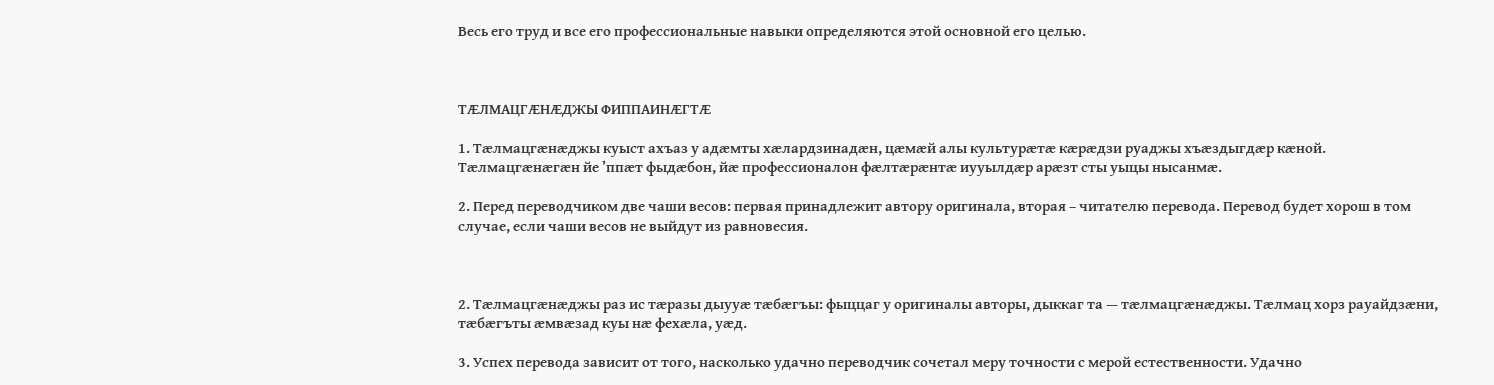Весь его труд и все его профессиональные навыки определяются этой основной его целью.



ТÆЛМАЦГÆНÆДЖЫ ФИППАИНÆГТÆ

1. Тæлмацгæнæджы куыст ахъаз у адæмты хæлардзинадæн, цæмæй алы культурæтæ кæрæдзи руаджы хъæздыгдæр кæной. Тæлмацгæнæгæн йе ’ппæт фыдæбон, йæ профессионалон фæлтæрæнтæ иууылдæр арæзт сты уыцы нысанмæ.

2. Перед переводчиком две чаши весов: первая принадлежит автору оригинала, вторая – читателю перевода. Перевод будет хорош в том случае, если чаши весов не выйдут из равновесия.



2. Тæлмацгæнæджы раз ис тæразы дыууæ тæбæгъы: фыццаг у оригиналы авторы, дыккаг та — тæлмацгæнæджы. Тæлмац хорз рауайдзæни, тæбæгъты æмвæзад куы нæ фехæла, уæд.

3. Успех перевода зависит от того, насколько удачно переводчик сочетал меру точности с мерой естественности. Удачно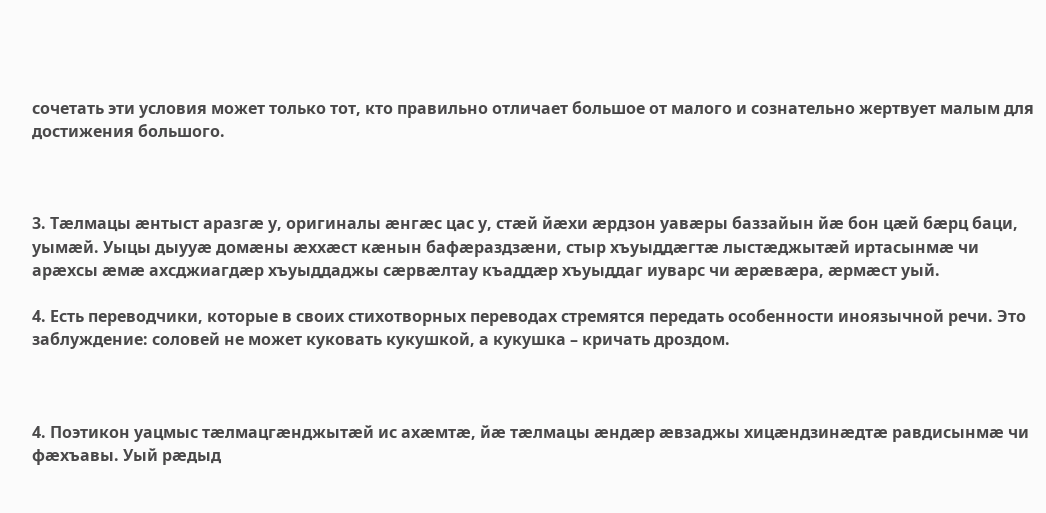сочетать эти условия может только тот, кто правильно отличает большое от малого и сознательно жертвует малым для достижения большого.



3. Тæлмацы æнтыст аразгæ у, оригиналы æнгæс цас у, стæй йæхи æрдзон уавæры баззайын йæ бон цæй бæрц баци, уымæй. Уыцы дыууæ домæны æххæст кæнын бафæраздзæни, стыр хъуыддæгтæ лыстæджытæй иртасынмæ чи арæхсы æмæ ахсджиагдæр хъуыддаджы сæрвæлтау къаддæр хъуыддаг иуварс чи æрæвæра, æрмæст уый.

4. Есть переводчики, которые в своих стихотворных переводах стремятся передать особенности иноязычной речи. Это заблуждение: соловей не может куковать кукушкой, а кукушка – кричать дроздом.



4. Поэтикон уацмыс тæлмацгæнджытæй ис ахæмтæ, йæ тæлмацы æндæр æвзаджы хицæндзинæдтæ равдисынмæ чи фæхъавы. Уый рæдыд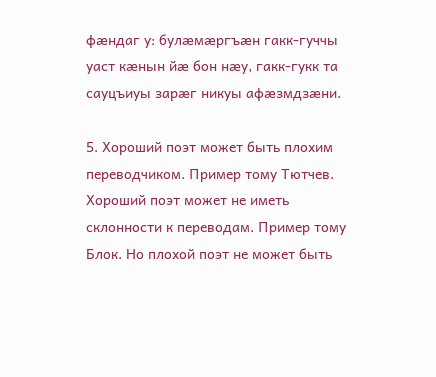фæндаг у: булæмæргъæн гакк-гуччы уаст кæнын йæ бон нæу, гакк-гукк та сауцъиуы зарæг никуы афæзмдзæни.

5. Хороший поэт может быть плохим переводчиком. Пример тому Тютчев. Хороший поэт может не иметь склонности к переводам. Пример тому Блок. Но плохой поэт не может быть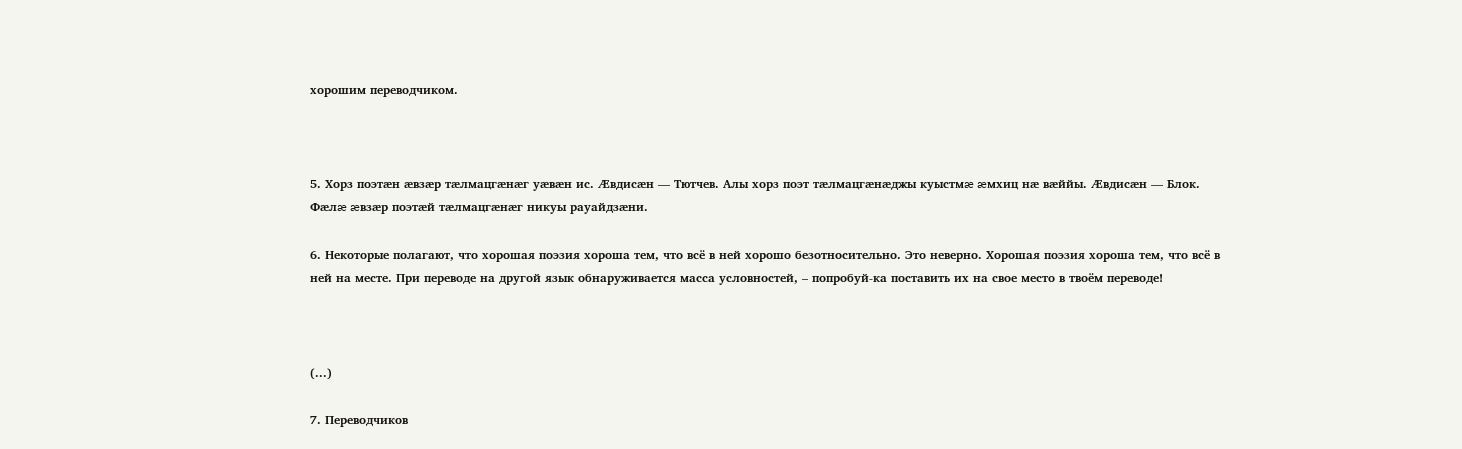хорошим переводчиком.



5. Хорз поэтæн æвзæр тæлмацгæнæг уæвæн ис. Æвдисæн — Тютчев. Алы хорз поэт тæлмацгæнæджы куыстмæ æмхиц нæ вæййы. Æвдисæн — Блок. Фæлæ æвзæр поэтæй тæлмацгæнæг никуы рауайдзæни.

6. Некоторые полагают, что хорошая поэзия хороша тем, что всё в ней хорошо безотносительно. Это неверно. Хорошая поэзия хороша тем, что всё в ней на месте. При переводе на другой язык обнаруживается масса условностей, – попробуй-ка поставить их на свое место в твоём переводе!



(...)

7. Переводчиков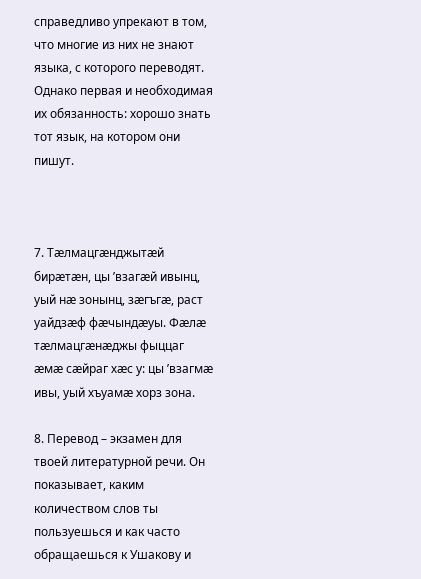справедливо упрекают в том, что многие из них не знают языка, с которого переводят. Однако первая и необходимая их обязанность: хорошо знать тот язык, на котором они пишут.



7. Тæлмацгæнджытæй бирæтæн, цы ’взагæй ивынц, уый нæ зонынц, зæгъгæ, раст уайдзæф фæчындæуы. Фæлæ тæлмацгæнæджы фыццаг æмæ сæйраг хæс у: цы ’взагмæ ивы, уый хъуамæ хорз зона.

8. Перевод – экзамен для твоей литературной речи. Он показывает, каким количеством слов ты пользуешься и как часто обращаешься к Ушакову и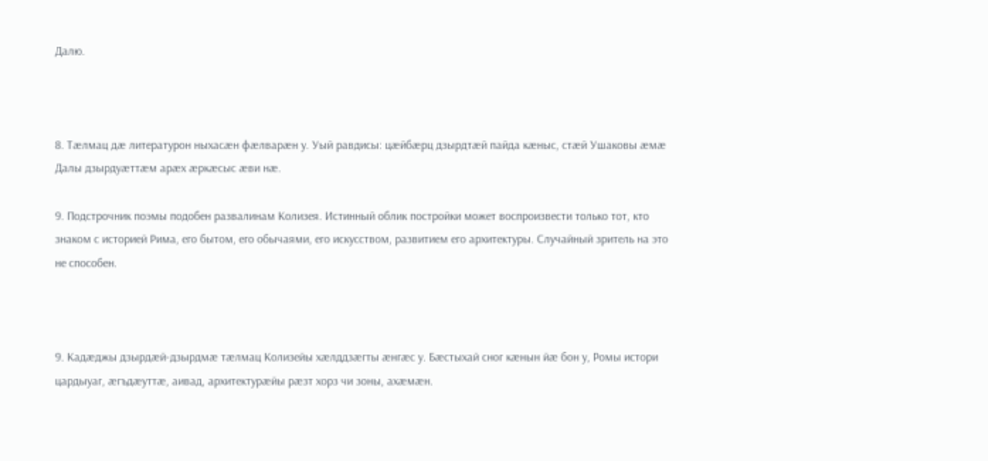Далю.



8. Тæлмац дæ литературон ныхасæн фæлварæн у. Уый равдисы: цæйбæрц дзырдтæй пайда кæныс, стæй Ушаковы æмæ Далы дзырдуæттæм арæх æркæсыс æви нæ.

9. Подстрочник поэмы подобен развалинам Колизея. Истинный облик постройки может воспроизвести только тот, кто знаком с историей Рима, его бытом, его обычаями, его искусством, развитием его архитектуры. Случайный зритель на это не способен.



9. Кадæджы дзырдæй-дзырдмæ тæлмац Колизейы хæлддзæгты æнгæс у. Бæстыхай сног кæнын йæ бон у, Ромы истори цардыуаг, æгъдæуттæ, аивад, архитектурæйы рæзт хорз чи зоны, ахæмæн.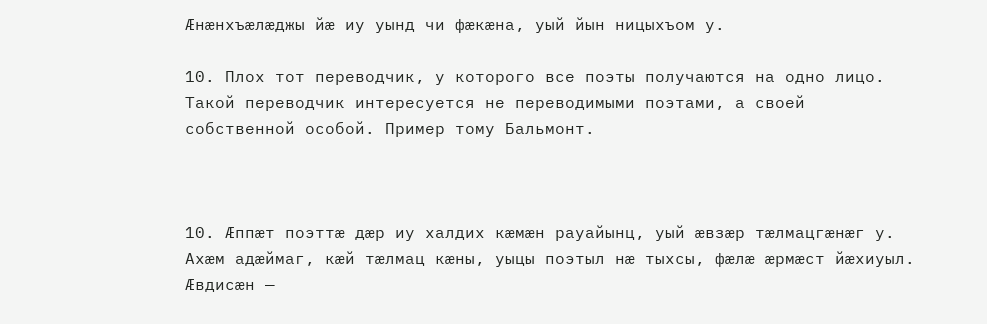Æнæнхъæлæджы йæ иу уынд чи фæкæна, уый йын ницыхъом у.

10. Плох тот переводчик, у которого все поэты получаются на одно лицо. Такой переводчик интересуется не переводимыми поэтами, а своей собственной особой. Пример тому Бальмонт.



10. Æппæт поэттæ дæр иу халдих кæмæн рауайынц, уый æвзæр тæлмацгæнæг у. Ахæм адæймаг, кæй тæлмац кæны, уыцы поэтыл нæ тыхсы, фæлæ æрмæст йæхиуыл. Æвдисæн —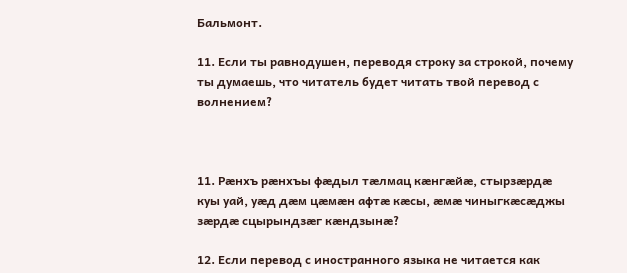Бальмонт.

11. Если ты равнодушен, переводя строку за строкой, почему ты думаешь, что читатель будет читать твой перевод с волнением?



11. Рæнхъ рæнхъы фæдыл тæлмац кæнгæйæ, стырзæрдæ куы уай, уæд дæм цæмæн афтæ кæсы, æмæ чиныгкæсæджы зæрдæ сцырындзæг кæндзынæ?

12. Если перевод с иностранного языка не читается как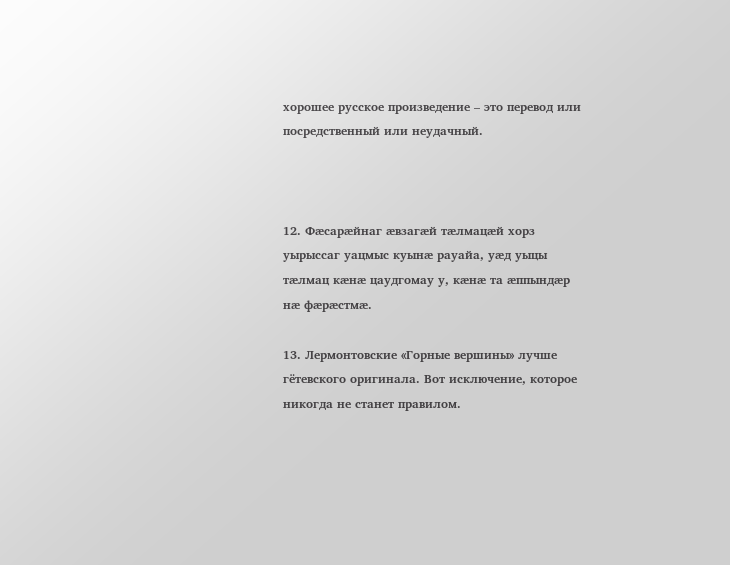хорошее русское произведение – это перевод или посредственный или неудачный.



12. Фæсарæйнаг æвзагæй тæлмацæй хорз уырыссаг уацмыс куынæ рауайа, уæд уыцы тæлмац кæнæ цаудгомау у, кæнæ та æппындæр нæ фæрæстмæ.

13. Лермонтовские «Горные вершины» лучше гётевского оригинала. Вот исключение, которое никогда не станет правилом.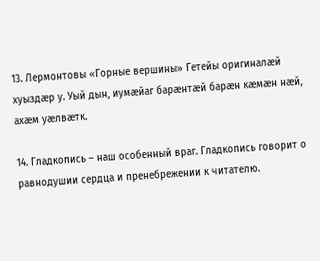13. Лермонтовы «Горные вершины» Гетейы оригиналæй хуыздæр у. Уый дын, иумæйаг барæнтæй барæн кæмæн нæй, ахæм уæлвæтк.

14. Гладкопись – наш особенный враг. Гладкопись говорит о равнодушии сердца и пренебрежении к читателю.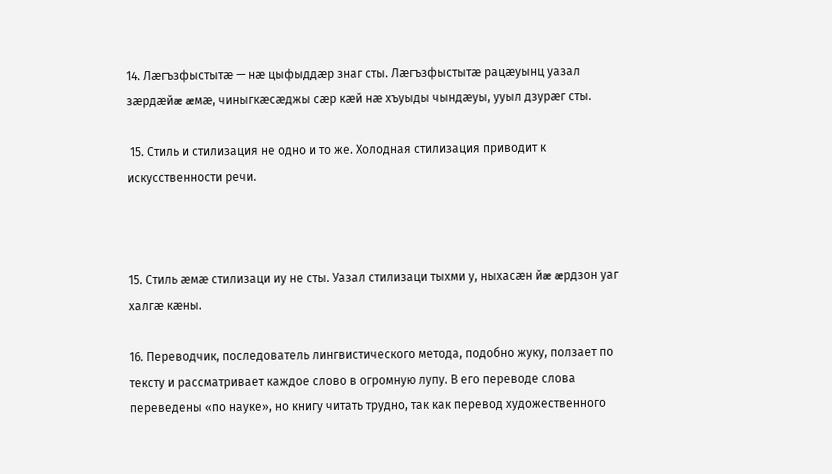14. Лæгъзфыстытæ — нæ цыфыддæр знаг сты. Лæгъзфыстытæ рацæуынц уазал зæрдæйæ æмæ, чиныгкæсæджы сæр кæй нæ хъуыды чындæуы, ууыл дзурæг сты.

 15. Стиль и стилизация не одно и то же. Холодная стилизация приводит к искусственности речи.



15. Стиль æмæ стилизаци иу не сты. Уазал стилизаци тыхми у, ныхасæн йæ æрдзон уаг халгæ кæны.

16. Переводчик, последователь лингвистического метода, подобно жуку, ползает по тексту и рассматривает каждое слово в огромную лупу. В его переводе слова переведены «по науке», но книгу читать трудно, так как перевод художественного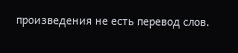произведения не есть перевод слов.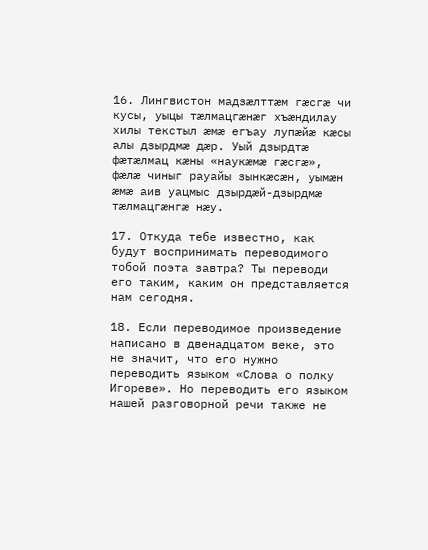16. Лингвистон мадзæлттæм гæсгæ чи кусы, уыцы тæлмацгæнæг хъæндилау хилы текстыл æмæ егъау лупæйæ кæсы алы дзырдмæ дæр. Уый дзырдтæ фæтæлмац кæны «наукæмæ гæсгæ», фæлæ чиныг рауайы зынкæсæн, уымæн æмæ аив уацмыс дзырдæй-дзырдмæ тæлмацгæнгæ нæу.

17. Откуда тебе известно, как будут воспринимать переводимого тобой поэта завтра? Ты переводи его таким, каким он представляется нам сегодня.

18. Если переводимое произведение написано в двенадцатом веке, это не значит, что его нужно переводить языком «Слова о полку Игореве». Но переводить его языком нашей разговорной речи также не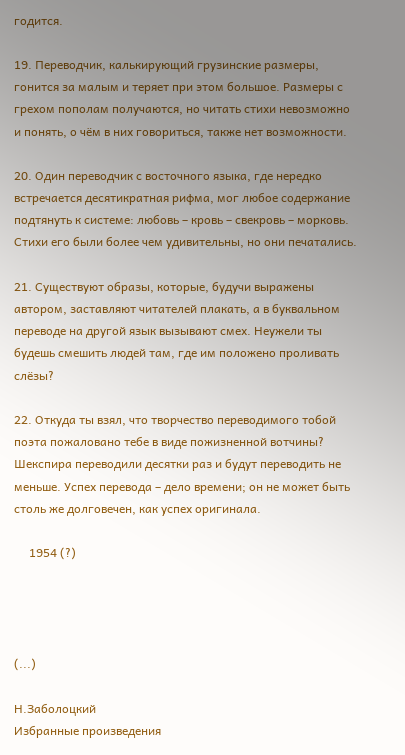годится.

19. Переводчик, калькирующий грузинские размеры, гонится за малым и теряет при этом большое. Размеры с грехом пополам получаются, но читать стихи невозможно и понять, о чём в них говориться, также нет возможности.

20. Один переводчик с восточного языка, где нередко встречается десятикратная рифма, мог любое содержание подтянуть к системе: любовь – кровь – свекровь – морковь. Стихи его были более чем удивительны, но они печатались.

21. Существуют образы, которые, будучи выражены автором, заставляют читателей плакать, а в буквальном переводе на другой язык вызывают смех. Неужели ты будешь смешить людей там, где им положено проливать слёзы?

22. Откуда ты взял, что творчество переводимого тобой поэта пожаловано тебе в виде пожизненной вотчины? Шекспира переводили десятки раз и будут переводить не меньше. Успех перевода – дело времени; он не может быть столь же долговечен, как успех оригинала.

     1954 (?)




(...)

Н.Заболоцкий
Избранные произведения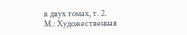в двух томах, т. 2.
М.: Художественная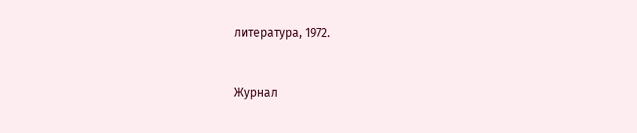литература, 1972.



Журнал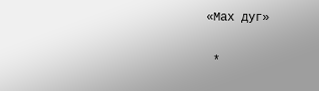«Мах дуг»

 *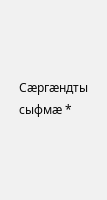Сæргæндты сыфмæ *